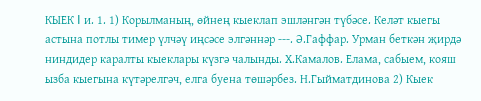КЫЕК I и. 1. 1) Корылманың, өйнең кыеклап эшләнгән түбәсе. Келәт кыегы астына потлы тимер үлчәү иңсәсе элгәннәр ---. Ә.Гаффар. Урман беткән җирдә ниндидер каралты кыеклары күзгә чалынды. Х.Камалов. Елама, сабыем, кояш ызба кыегына күтәрелгәч, елга буена төшәрбез. Н.Гыйматдинова 2) Кыек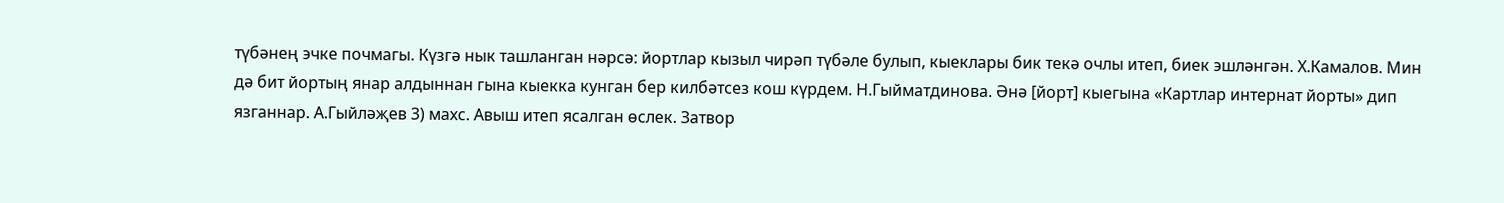түбәнең эчке почмагы. Күзгә нык ташланган нәрсә: йортлар кызыл чирәп түбәле булып, кыеклары бик текә очлы итеп, биек эшләнгән. Х.Камалов. Мин дә бит йортың янар алдыннан гына кыекка кунган бер килбәтсез кош күрдем. Н.Гыйматдинова. Әнә [йорт] кыегына «Картлар интернат йорты» дип язганнар. А.Гыйләҗев 3) махс. Авыш итеп ясалган өслек. Затвор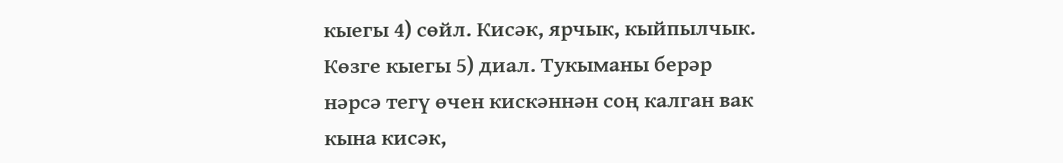кыегы 4) сөйл. Кисәк, ярчык, кыйпылчык. Көзге кыегы 5) диал. Тукыманы берәр нәрсә тегү өчен кискәннән соң калган вак кына кисәк,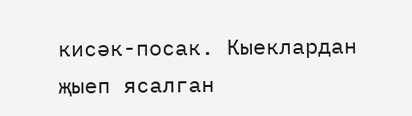кисәк-посак. Кыеклардан җыеп ясалган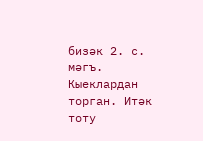бизәк 2. с. мәгъ. Кыеклардан торган. Итәк тоту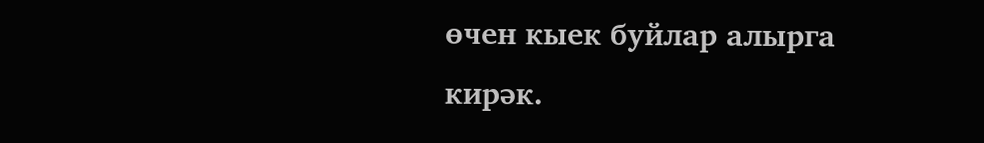өчен кыек буйлар алырга кирәк.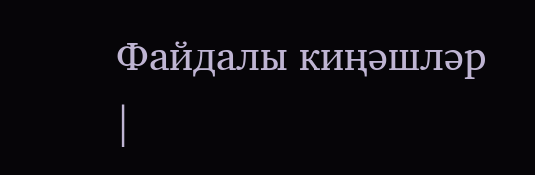Файдалы киңәшләр |